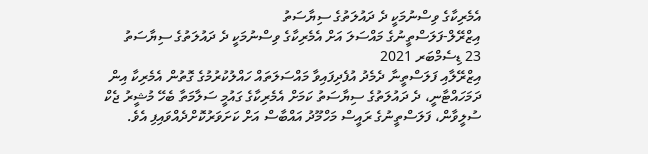އެމެރިކާގެ ވިސްނުމަކީ ދެ ދައުލަތުގެ ސިޔާސަތު
އިޒްރޭލް-ފަލަސްތީނުގެ މައްސަލަ އަށް އެމެރިކާގެ ވިސްނުމަކީ ދެ ދައުލަތުގެ ސިޔާސަތު
23 ޑިސެމްބަރ 2021
އިޒްރޭލާއި ފަލަސްތީނާ ދެމެދު އުފެދިފައިވާ މައްސަލަތައް ހައްލުކުރުމުގެ ގޮތުން އެމެރިކާ އިން ދަމަހައްޓާނީ، ދެ ދައުލަތުގެ ސިޔާސަތު ކަމަށް އެމެރިކާގެ ގައުމީ ސަލާމަތާ ބެހޭ މުޝީރު ޖެކް ސުލީވާން، ފަލަސްތީނުގެ ރައީސް މަހްމޫދު އައްބާސް އަށް ކަށަވަރުކޮށްދެއްވައިފި އެވެ.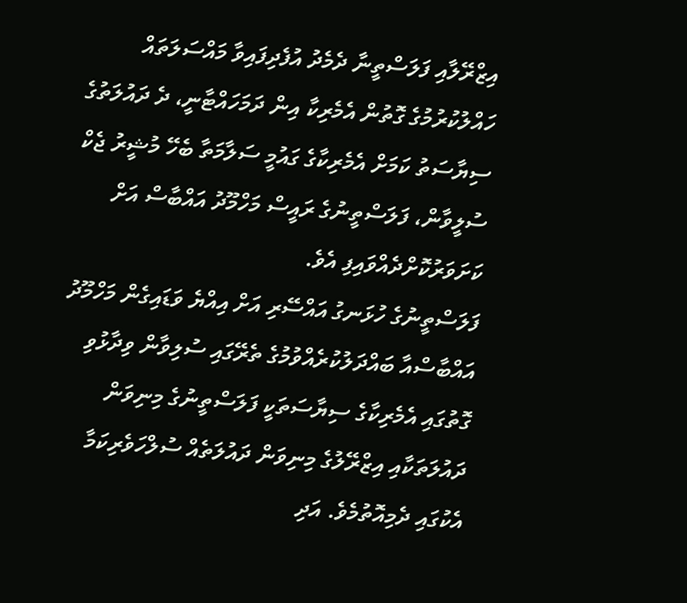އިޒްރޭލާއި ފަލަސްތީނާ ދެމެދު އުފެދިފައިވާ މައްސަލަތައް ހައްލުކުރުމުގެ ގޮތުން އެމެރިކާ އިން ދަމަހައްޓާނީ، ދެ ދައުލަތުގެ ސިޔާސަތު ކަމަށް އެމެރިކާގެ ގައުމީ ސަލާމަތާ ބެހޭ މުޝީރު ޖެކް ސުލީވާން، ފަލަސްތީނުގެ ރައީސް މަހްމޫދު އައްބާސް އަށް ކަށަވަރުކޮށްދެއްވައިފި އެވެ.
ފަލަސްތީނުގެ ހުޅަނގު އައްސޭރި އަށް އިއްޔެ ވަޑައިގެން މަހްމޫދު އައްބާސްއާ ބައްދަލުކުރެއްވުމުގެ ތެރޭގައި ސުލިވާން ވިދާޅުވި ގޮތުގައި އެމެރިކާގެ ސިޔާސަތަކީ ފަލަސްތީނުގެ މިނިވަން ދައުލަތަކާއި އިޒްރޭލުގެ މިނިވަން ދައުލަތެއް ސުލްހަވެރިކަމާ އެކުގައި ދެމިއޮތުމެވެ. އަދި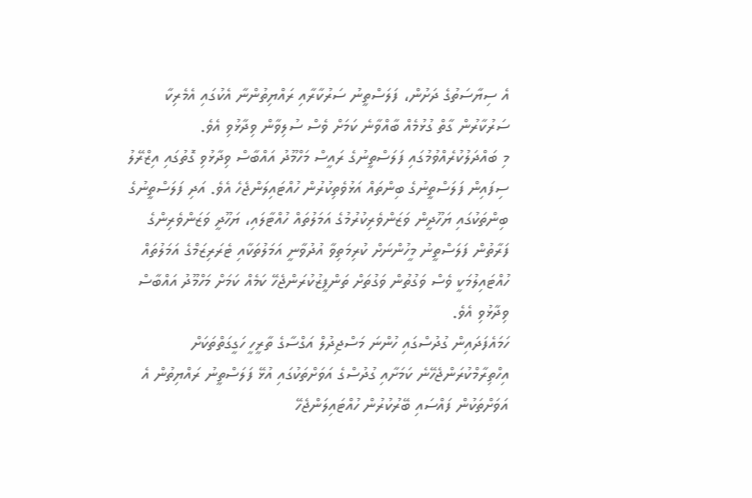އެ ސިޔާސަތުގެ ދަށުން، ފަލަސްތީނު ސަރުކާރާއި ރައްޔިތުންނާ އެކުގައި އެމެރިކާ ސަރުކާރުން ގާތް ގުޅުމެއް ބާއްވާނެ ކަމަށް ވެސް ސުލިވާން ވިދާޅުވި އެވެ.
މި ބައްދަލުކުރެއްވުމުގައި ފަލަސްތީނުގެ ރައީސް މަހްމޫދު އައްބާސް ވިދާޅުވި ގޮތުގައި އިޒްރޭލު ސިފައިން ފަލަސްތީނުގެ ބިންތައް އަޅުވެތިކުރުން ހުއްޓައިލަންޖެހެ އެވެ. އަދި ފަލަސްތީނުގެ ބިންތަކުގައި ޔަހޫދީން ވަޒަންވެރިކުރުމުގެ އަމަލުތައް ހުއްޓާލައި، ޔަހޫދީ ވަޒަންވެރިންގެ ފަރާތުން ފަލަސްތީނު މީހުންނަށް ކުރިމަތިވާ އުދުވާނީ އަމަލުތަކާއި ޓެރަރިޒަމްގެ އަމަލުތައް ހުއްޓައިލުމަކީ ވެސް ވަގުތުން ވަގުތަށް ތަންފީޒުކުރަންޖެހޭ ކަމެއް ކަމަށް މަހްމޫދު އައްބާސް ވިދާޅުވި އެވެ.
ހަމައެފަދައިން ގުދުސްގައި ހުންނަ މަސްޖިދުލް އަގްސާގެ ތާރީހީ ހަގީގަތްތަކަށް އިހްތިރާމްކުރަންޖެހޭނެ ކަމަށާއި ގުދުސްގެ އަވަށްތަކުގައި އުޅޭ ފަލަސްތީނު ރައްޔިތުން އެ އަވަށްތަކުން ފައްސައި ބޭރުކުރުން ހުއްޓައިލަންޖެހޭ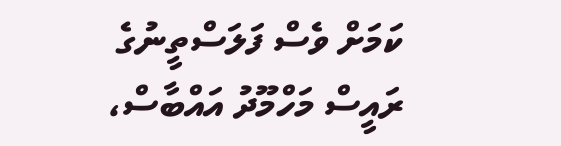ކަމަށް ވެސް ފަލަސްތީނުގެ ރައީސް މަހްމޫދު އައްބާސް،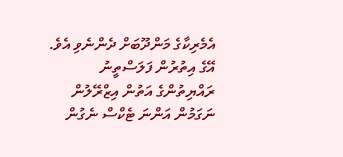އެމެރިކާގެ މަންދޫބަށް ދެންނެވި އެވެ. އޭގެ އިތުރުން ފަލަސްތީނު ރައްޔިތުންގެ އަތުން އިޒްރޭލުން ނަގަމުން އަންނަ ޓެކްސް ނެގުން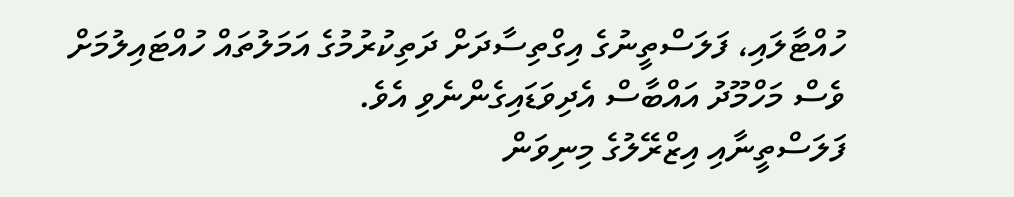ހުއްޓާލައި، ފަލަސްތީނުގެ އިގްތިސާދަށް ދަތިކުރުމުގެ އަމަލުތައް ހުއްޓައިލުމަށް ވެސް މަހްމޫދު އައްބާސް އެދިވަޑައިގެންނެވި އެވެ.
ފަލަސްތީނާއި އިޒްރޭލުގެ މިނިވަން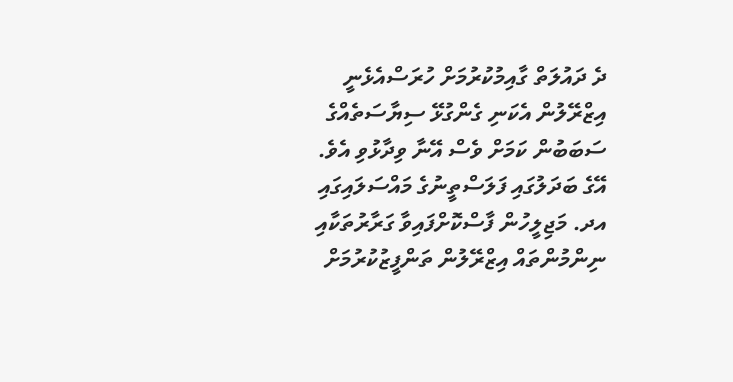ދެ ދައުލަތް ގާއިމުކުރުމަށް ހުރަސްއެޅެނީ އިޒްރޭލުން އެކަނި ގެންގުޅޭ ސިޔާސަތެއްގެ ސަބަބުން ކަމަށް ވެސް އޭނާ ވިދާޅުވި އެވެ. އޭގެ ބަދަލުގައި ފަލަސްތީނުގެ މައްސަލައިގައި އދ. މަޖިލީހުން ފާސްކޮށްފައިވާ ގަރާރުތަކާއި ނިންމުންތައް އިޒްރޭލުން ތަންފީޒުކުރުމަށް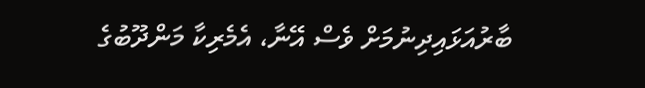ބާރުއަޅައިދިނުމަށް ވެސް އޭނާ، އެމެރިކާ މަންދޫބުގެ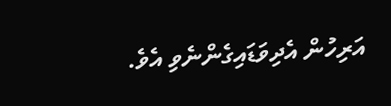އަރިހުން އެދިވަޑައިގެންނެވި އެވެ.